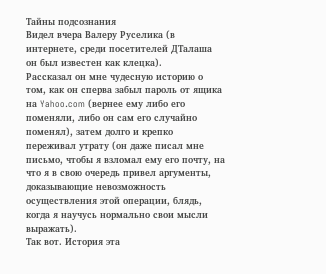Тайны подсознания
Видел вчера Валеру Руселика (в интернете, среди посетителей ДТалаша он был известен как клецка).
Рассказал он мне чудесную историю о том, как он сперва забыл пароль от ящика на Yahoo.com (вернее ему либо его поменяли, либо он сам его случайно поменял), затем долго и крепко переживал утрату (он даже писал мне письмо, чтобы я взломал ему его почту, на что я в свою очередь привел аргументы, доказывающие невозможность осуществления этой операции, блядь, когда я научусь нормально свои мысли выражать).
Так вот. История эта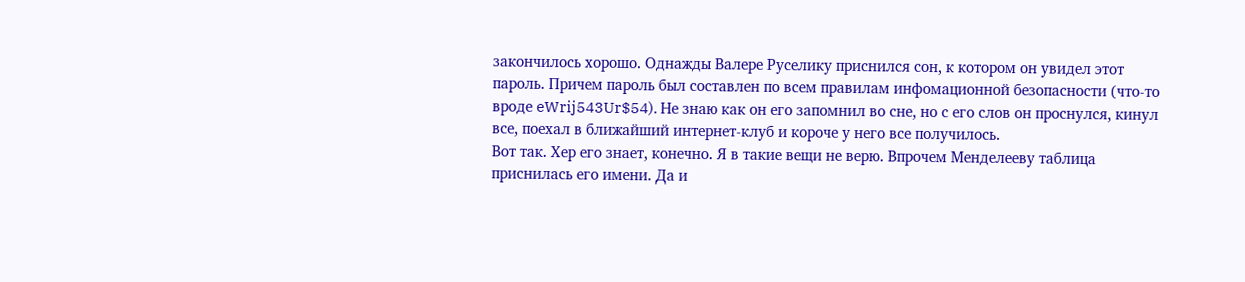закончилось хорошо. Однажды Валере Руселику приснился сон, к котором он увидел этот пароль. Причем пароль был составлен по всем правилам инфомационной безопасности (что-то вроде eWrij543Ur$54). Не знаю как он его запомнил во сне, но с его слов он проснулся, кинул все, поехал в ближайший интернет-клуб и короче у него все получилось.
Вот так. Хер его знает, конечно. Я в такие вещи не верю. Впрочем Менделееву таблица приснилась его имени. Да и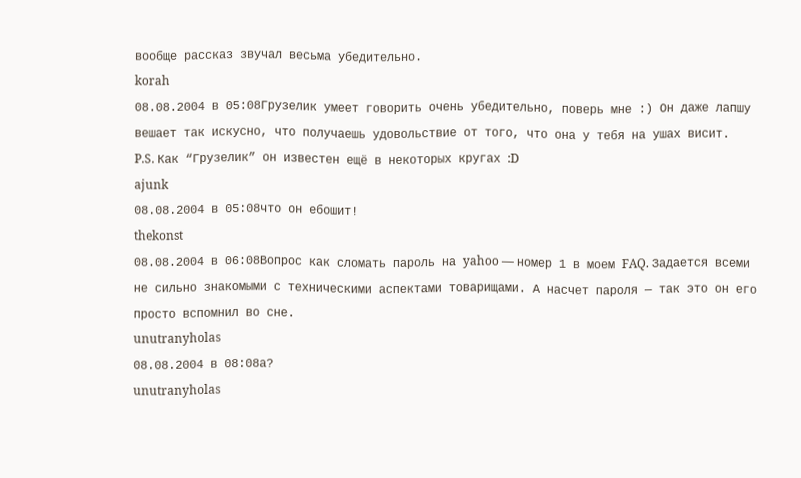вообще рассказ звучал весьма убедительно.
korah
08.08.2004 в 05:08Грузелик умеет говорить очень убедительно, поверь мне :) Он даже лапшу вешает так искусно, что получаешь удовольствие от того, что она у тебя на ушах висит.
P.S. Как “Грузелик” он известен ещё в некоторых кругах :D
ajunk
08.08.2004 в 05:08что он ебошит!
thekonst
08.08.2004 в 06:08Вопрос как сломать пароль на yahoo — номер 1 в моем FAQ. Задается всеми не сильно знакомыми с техническими аспектами товарищами. А насчет пароля — так это он его просто вспомнил во сне.
unutranyholas
08.08.2004 в 08:08а?
unutranyholas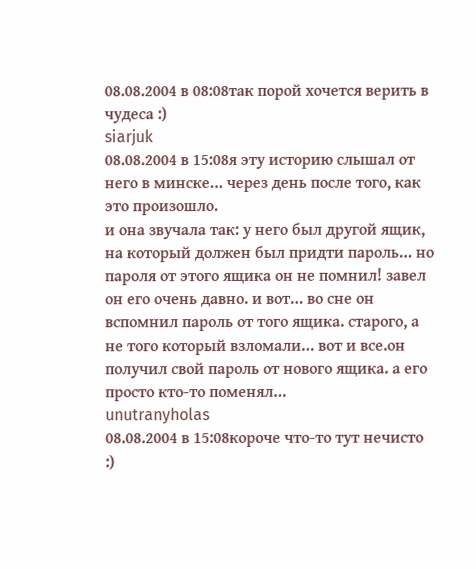08.08.2004 в 08:08так порой хочется верить в чудеса :)
siarjuk
08.08.2004 в 15:08я эту историю слышал от него в минске… через день после того, как это произошло.
и она звучала так: у него был другой ящик, на который должен был придти пароль… но пароля от этого ящика он не помнил! завел он его очень давно. и вот… во сне он вспомнил пароль от того ящика. старого, а не того который взломали… вот и все.он получил свой пароль от нового ящика. а его просто кто-то поменял…
unutranyholas
08.08.2004 в 15:08короче что-то тут нечисто :)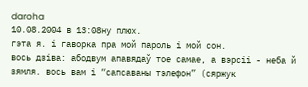daroha
10.08.2004 в 13:08ну плюх.
гэта я. і гаворка пра мой пароль і мой сон.
вось дзіва: абодвум апавядаў тое самае, а вэрсіі - неба й зямля. вось вам і “сапсаваны тэлефон” (сяржук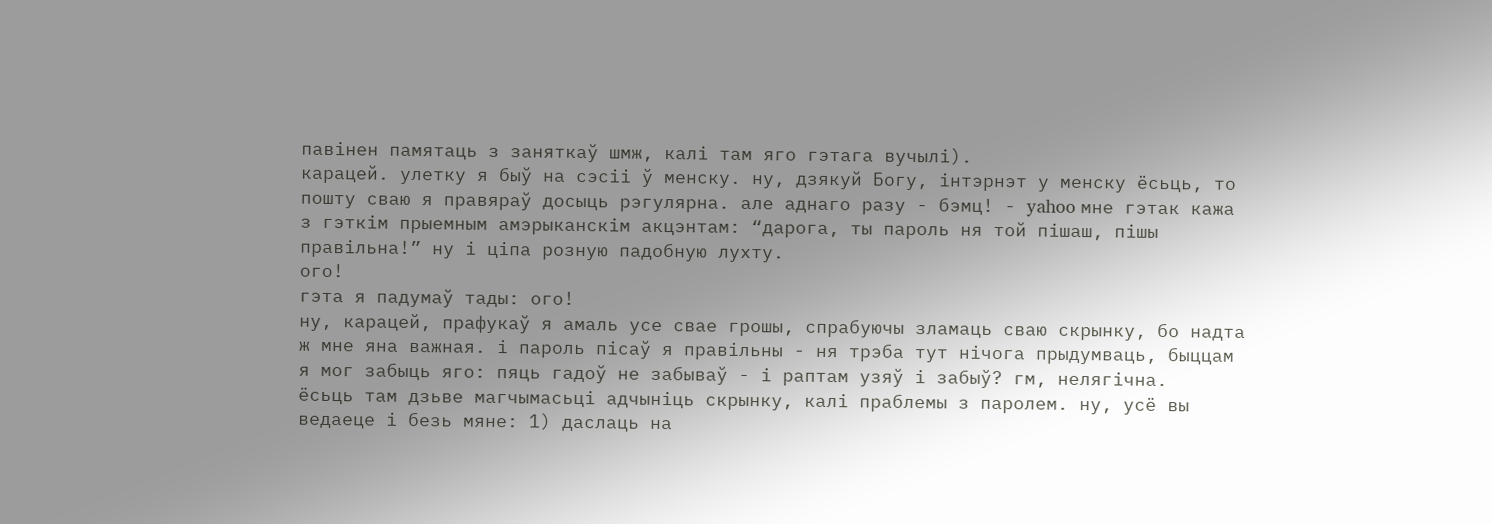павінен памятаць з заняткаў шмж, калі там яго гэтага вучылі).
карацей. улетку я быў на сэсіі ў менску. ну, дзякуй Богу, інтэрнэт у менску ёсьць, то пошту сваю я правяраў досыць рэгулярна. але аднаго разу - бэмц! - yahoo мне гэтак кажа з гэткім прыемным амэрыканскім акцэнтам: “дарога, ты пароль ня той пішаш, пішы правільна!” ну і ціпа розную падобную лухту.
ого!
гэта я падумаў тады: ого!
ну, карацей, прафукаў я амаль усе свае грошы, спрабуючы зламаць сваю скрынку, бо надта ж мне яна важная. і пароль пісаў я правільны - ня трэба тут нічога прыдумваць, быццам я мог забыць яго: пяць гадоў не забываў - і раптам узяў і забыў? гм, нелягічна.
ёсьць там дзьве магчымасьці адчыніць скрынку, калі праблемы з паролем. ну, усё вы ведаеце і безь мяне: 1) даслаць на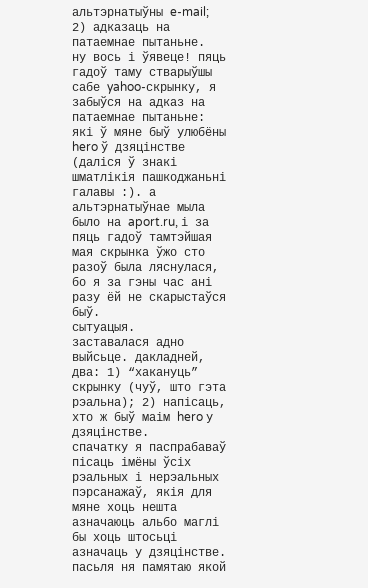альтэрнатыўны e-mail; 2) адказаць на патаемнае пытаньне.
ну вось і ўявеце! пяць гадоў таму стварыўшы сабе yahoo-скрынку, я забыўся на адказ на патаемнае пытаньне: які ў мяне быў улюбёны hero ў дзяцінстве (даліся ў знакі шматлікія пашкоджаньні галавы :). а альтэрнатыўнае мыла было на aport.ru, і за пяць гадоў тамтэйшая мая скрынка ўжо сто разоў была ляснулася, бо я за гэны час ані разу ёй не скарыстаўся быў.
сытуацыя.
заставалася адно выйсьце. дакладней, два: 1) “хакануць” скрынку (чуў, што гэта рэальна); 2) напісаць, хто ж быў маім hero у дзяцінстве.
спачатку я паспрабаваў пісаць імёны ўсіх рэальных і нерэальных пэрсанажаў, якія для мяне хоць нешта азначаюць альбо маглі бы хоць штосьці азначаць у дзяцінстве. пасьля ня памятаю якой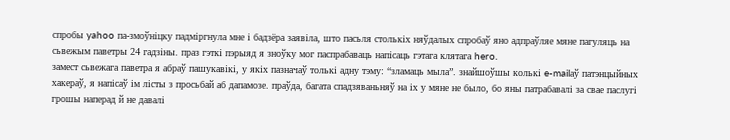спробы yahoo па-змоўніцку падміргнула мне і бадзёра заявіла, што пасьля столькіх няўдалых спробаў яно адпраўляе мяне пагуляць на сьвежым паветры 24 гадзіны. праз гэткі пэрыяд я зноўку мог паспрабаваць напісаць гэтага клятага hero.
замест сьвежага паветра я абраў пашукавікі, у якіх пазначаў толькі адну тэму: “зламаць мыла”. знайшоўшы колькі e-mailаў патэнцыйных хакераў, я напісаў ім лісты з просьбай аб дапамозе. праўда, багата спадзяваньняў на іх у мяне не было, бо яны патрабавалі за свае паслугі грошы наперад й не давалі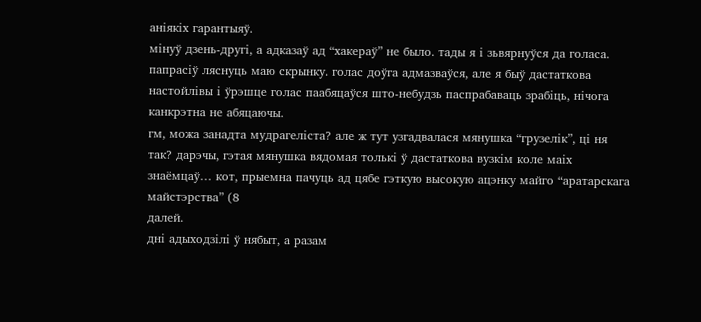аніякіх гарантыяў.
мінуў дзень-другі, а адказаў ад “хакераў” не было. тады я і зьвярнуўся да голаса. папрасіў ляснуць маю скрынку. голас доўга адмазваўся, але я быў дастаткова настойлівы і ўрэшце голас паабяцаўся што-небудзь паспрабаваць зрабіць, нічога канкрэтна не абяцаючы.
гм, можа занадта мудрагеліста? але ж тут узгадвалася мянушка “грузелік”, ці ня так? дарэчы, гэтая мянушка вядомая толькі ў дастаткова вузкім коле маіх знаёмцаў… кот, прыемна пачуць ад цябе гэткую высокую ацэнку майго “аратарскага майстэрства” (8
далей.
дні адыходзілі ў нябыт, а разам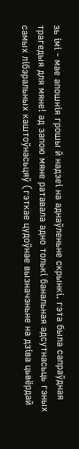зь імі - мае апошнія грошы й надзеі на аднаўленьне скрынкі. гэта была сапраўдная трагедыя для мяне! ад запою мяне ратавала адно толькі банальная адсутнасьць гэных самых лібэральных каштоўнасьцяў (гэткае цудоўнае вызначэньне на дзіва цьвёрдай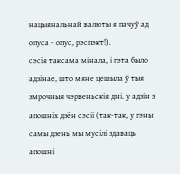нацыянальнай валюты я пачуў ад опуса - опус, рэспэкт!).
сэсія таксама мінала, і гэта было адзінае, што мяне цешыла ў тыя змрочныя чэрвеньскія дні. у адзін з апошніх дзён сэсіі (так-так, у гэны самы дзень мы мусілі здаваць апошні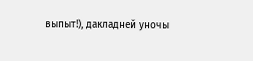выпыт!), дакладней уночы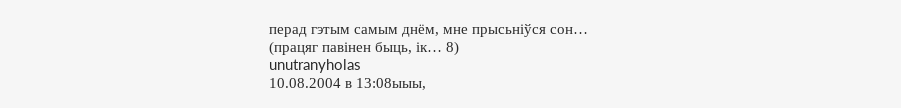перад гэтым самым днём, мне прысьніўся сон…
(працяг павінен быць, ік… 8)
unutranyholas
10.08.2004 в 13:08ыыы,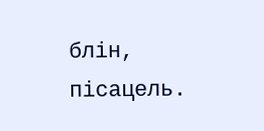блін, пісацель.